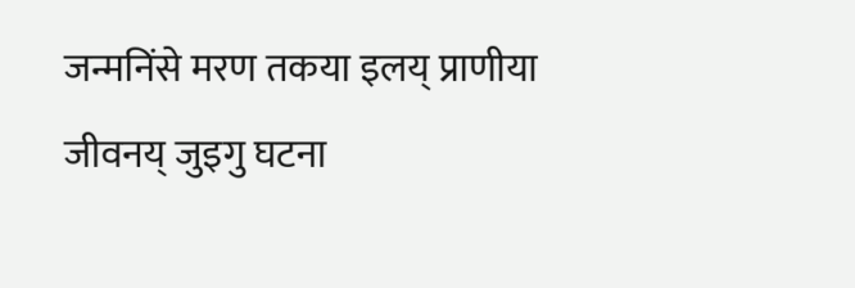जन्मनिंसे मरण तकया इलय् प्राणीया जीवनय् जुइगु घटना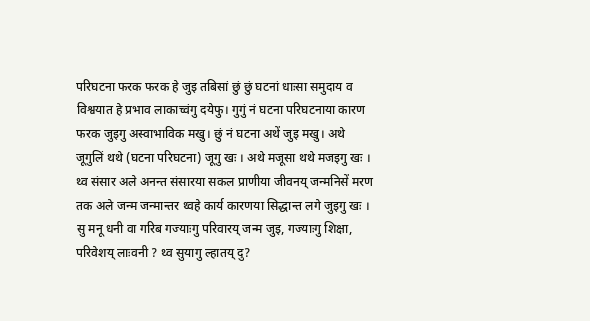परिघटना फरक फरक हे जुइ तबिसां छुं छुं घटनां धाःसा समुदाय व विश्वयात हे प्रभाव लाकाच्वंगु दयेफु। गुगुं नं घटना परिघटनाया कारण फरक जुइगु अस्वाभाविक मखु। छुं नं घटना अथें जुइ मखु। अथे जूगुलिं थथे (घटना परिघटना) जूगु खः । अथे मजूसा थथे मजइगु खः ।
थ्व संसार अले अनन्त संसारया सकल प्राणीया जीवनय् जन्मनिसें मरण तक अले जन्म जन्मान्तर थ्वहे कार्य कारणया सिद्धान्त लगे जुइगु खः । सु मनू धनी वा गरिब गज्याःगु परिवारय् जन्म जुइ, गज्याःगु शिक्षा, परिवेशय् लाःवनी ? थ्व सुयागु ल्हातय् दु?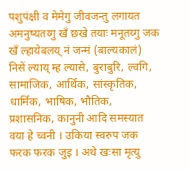पशुपंक्षी व मेमेगु जीवजन्तु लगायत अमनुष्यतय्गु खँ छखे तयाः मनूतय्गु जक खँ ल्हायेबलय् नं जन्मं (बाल्यकालं) निसें ल्याय् म्ह ल्यासे, बुराबुरि, ल्वगि, सामाजिक, आर्थिक, सांस्कृतिक, धार्मिक, भाषिक, भौतिक, प्रशासनिक, कानुनी आदि समस्यात वया हे च्वनी । उकिया स्वरुप जक फरक फरक जुइ । अथे खःसा मृत्यु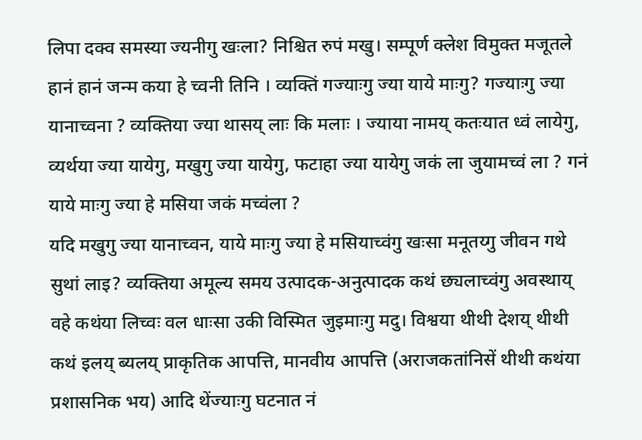लिपा दक्व समस्या ज्यनीगु खःला? निश्चित रुपं मखु। सम्पूर्ण क्लेश विमुक्त मजूतले हानं हानं जन्म कया हे च्वनी तिनि । व्यक्तिं गज्याःगु ज्या याये माःगु? गज्याःगु ज्या यानाच्वना ? व्यक्तिया ज्या थासय् लाः कि मलाः । ज्याया नामय् कतःयात ध्वं लायेगु, व्यर्थया ज्या यायेगु, मखुगु ज्या यायेगु, फटाहा ज्या यायेगु जकं ला जुयामच्वं ला ? गनं याये माःगु ज्या हे मसिया जकं मच्वंला ?
यदि मखुगु ज्या यानाच्वन, याये माःगु ज्या हे मसियाच्वंगु खःसा मनूतय्गु जीवन गथे सुथां लाइ? व्यक्तिया अमूल्य समय उत्पादक-अनुत्पादक कथं छ्यलाच्वंगु अवस्थाय् वहे कथंया लिच्वः वल धाःसा उकी विस्मित जुइमाःगु मदु। विश्वया थीथी देशय् थीथी कथं इलय् ब्यलय् प्राकृतिक आपत्ति, मानवीय आपत्ति (अराजकतांनिसें थीथी कथंया प्रशासनिक भय) आदि थेंज्याःगु घटनात नं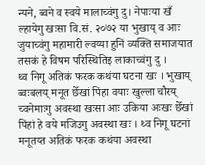न्यने, ब्वने व स्वये मालाच्वंगु दु। नेपाःया खँ ल्हायेगु खःसा वि.सं. २०७२ या भुखाय् व आः जुयाच्वंगु महामारी ल्वय्या हुनिं व्यक्ति समाजयात तसकं हे विषम परिस्थितिइ लाकाच्वंगु दु ।
थ्व निगू अतिकं फरक कथंया घटना खः । भुखाय् ब्वःबलय् मनूत छेँखां पिंहा वयाः खुल्ला चौरय् च्वनेमाःगु अवस्था खःसा आः उकिया अःखः छेँखां पिंहां हे वये मजिउगु अवस्था खः । थ्व निगू घटनां मनूतय्त अतिकं फरक कथंया अवस्था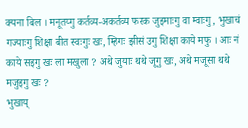क्यना बिल । मनूतय्गु कर्तव्य-अकर्तव्य फरक जुइमाःगु वा म्वाःगु, भुखाचं गज्याःगु शिक्षा बीत स्वःगुः खः, म्हिगः झीसं उगु शिक्षा काये मफु । आः नं काये सइगु खः ला मखुला ? अथे जुयाः थथे जूगु खः, अथे मजूसा थथे मजुइगु खः ?
भुखाय्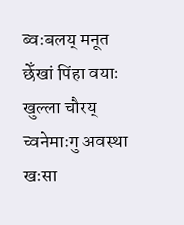ब्वःबलय् मनूत छेँखां पिंहा वयाः खुल्ला चौरय् च्वनेमाःगु अवस्था खःसा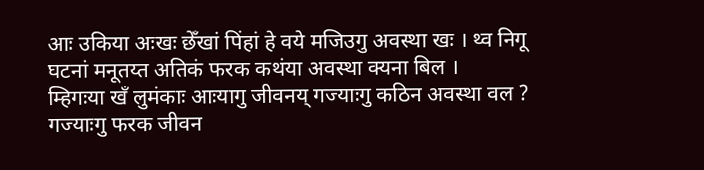आः उकिया अःखः छेँखां पिंहां हे वये मजिउगु अवस्था खः । थ्व निगू घटनां मनूतय्त अतिकं फरक कथंया अवस्था क्यना बिल ।
म्हिगःया खँ लुमंकाः आःयागु जीवनय् गज्याःगु कठिन अवस्था वल ? गज्याःगु फरक जीवन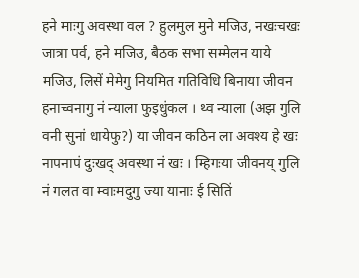हने माःगु अवस्था वल ? हुलमुल मुने मजिउ, नखःचखः जात्रा पर्व, हने मजिउ, बैठक सभा सम्मेलन याये मजिउ, लिसें मेमेगु नियमित गतिविधि बिनाया जीवन हनाच्वनागु नं न्याला फुइधुंकल । थ्व न्याला (अझ गुलि वनी सुनां धायेफु?) या जीवन कठिन ला अवश्य हे खः नापनापं दुःखद् अवस्था नं खः । म्हिगःया जीवनय् गुलि नं गलत वा म्वाःमदुगु ज्या यानाः ई सितिं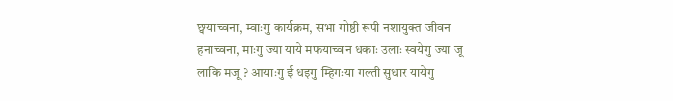छ्वयाच्वना, म्वाःगु कार्यक्रम, सभा गोष्ठी रूपी नशायुक्त जीवन हनाच्वना, माःगु ज्या याये मफयाच्वन धकाः उलाः स्वयेगु ज्या जू लाकि मजू ? आयाःगु ई धइगु म्हिगःया गल्ती सुधार यायेगु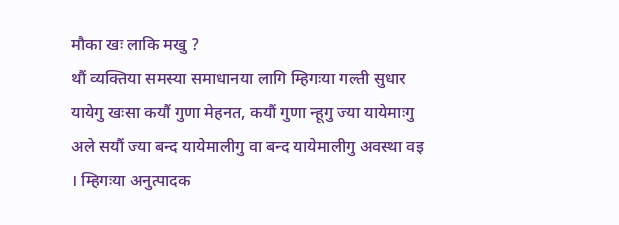मौका खः लाकि मखु ?
थौं व्यक्तिया समस्या समाधानया लागि म्हिगःया गल्ती सुधार यायेगु खःसा कयौं गुणा मेहनत, कयौं गुणा न्हूगु ज्या यायेमाःगु अले सयौं ज्या बन्द यायेमालीगु वा बन्द यायेमालीगु अवस्था वइ । म्हिगःया अनुत्पादक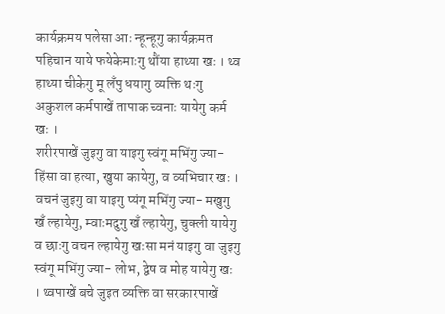कार्यक्रमय पलेसा आः न्हून्हूगु कार्यक्रमत पहिचान याये फयेकेमाःगु थौंया हाथ्या खः । थ्व हाथ्या चीकेगु मू लँपु धयागु व्यक्ति थःगु अकुशल कर्मपाखें तापाक च्वनाः यायेगु कर्म खः ।
शरीरपाखें जुइगु वा याइगु स्वंगू मभिंगु ज्या- हिंसा वा हत्या, खुया कायेगु, व व्यभिचार खः । वचनं जुइगु वा याइगु प्यंगू मभिंगु ज्या- मखुगु खँ ल्हायेगु, म्वाःमदुगु खँ ल्हायेगु, चुक्ली यायेगु व छाःगु वचन ल्हायेगु खःसा मनं याइगु वा जुइगु स्वंगू मभिंगु ज्या- लोभ, द्वेष व मोह यायेगु खः । थ्वपाखें बचे जुइत व्यक्ति वा सरकारपाखें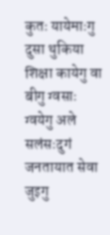कुतः यायेमाःगु दुसा थुकिया शिक्षा कायेगु वा बीगु ग्वसाः ग्वयेगु अले सलंसःदुगं जनतायात सेवा जुइगु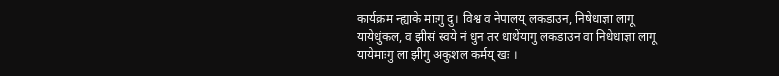कार्यक्रम न्ह्याके माःगु दु। विश्व व नेपालय् लकडाउन, निषेधाज्ञा लागू यायेधुंकल, व झीसं स्वये नं धुन तर धाथेंयागु लकडाउन वा निधेधाज्ञा लागू यायेमाःगु ला झीगु अकुशल कर्मय् खः ।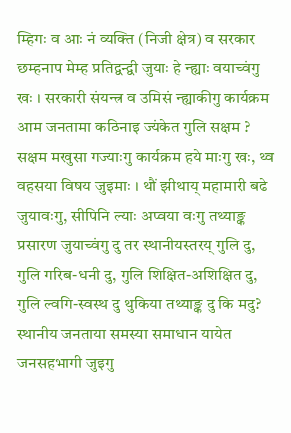म्हिगः व आः नं व्यक्ति (निजी क्षेत्र) व सरकार छम्हनाप मेम्ह प्रतिद्वन्द्वी जुयाः हे न्ह्याः वयाच्वंगु खः । सरकारी संयन्त्र व उमिसं न्ह्याकीगु कार्यक्रम आम जनतामा कठिनाइ ज्यंकेत गुलि सक्षम ? सक्षम मखुसा गज्याःगु कार्यक्रम हये माःगु खः, थ्व वहसया विषय जुइमाः । थौं झीथाय् महामारी बढे जुयावःगु, सीपिनि ल्याः अप्वया वःगु तथ्याङ्क प्रसारण जुयाच्वंगु दु तर स्थानीयस्तरय् गुलि दु, गुलि गरिब-धनी दु, गुलि शिक्षित-अशिक्षित दु, गुलि ल्वगि-स्वस्थ दु थुकिया तथ्याङ्क दु कि मदु? स्थानीय जनताया समस्या समाधान यायेत जनसहभागी जुइगु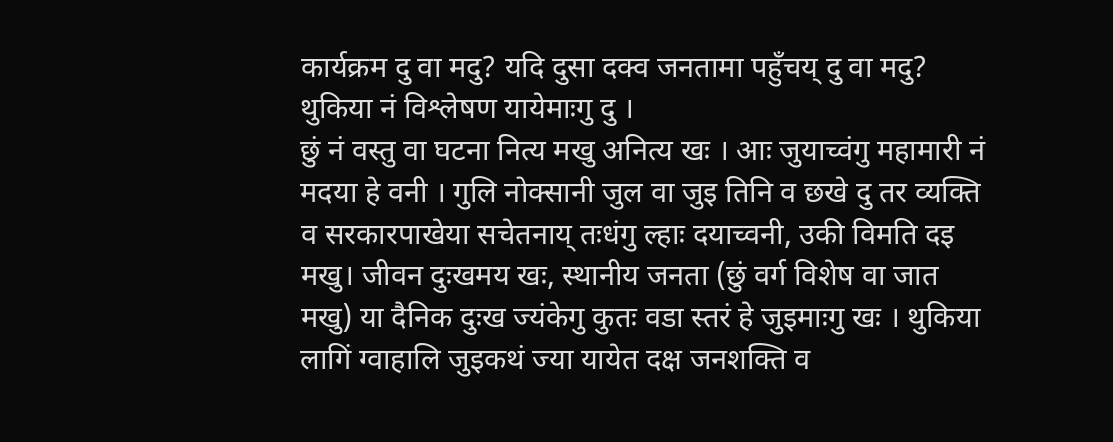कार्यक्रम दु वा मदु? यदि दुसा दक्व जनतामा पहुँचय् दु वा मदु? थुकिया नं विश्लेषण यायेमाःगु दु ।
छुं नं वस्तु वा घटना नित्य मखु अनित्य खः । आः जुयाच्वंगु महामारी नं मदया हे वनी । गुलि नोक्सानी जुल वा जुइ तिनि व छखे दु तर व्यक्ति व सरकारपाखेया सचेतनाय् तःधंगु ल्हाः दयाच्वनी, उकी विमति दइ मखु। जीवन दुःखमय खः, स्थानीय जनता (छुं वर्ग विशेष वा जात मखु) या दैनिक दुःख ज्यंकेगु कुतः वडा स्तरं हे जुइमाःगु खः । थुकिया लागिं ग्वाहालि जुइकथं ज्या यायेत दक्ष जनशक्ति व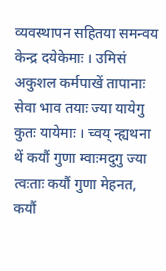व्यवस्थापन सहितया समन्वय केन्द्र दयेकेमाः । उमिसं अकुशल कर्मपाखें तापानाः सेवा भाव तयाः ज्या यायेगु कुतः यायेमाः । च्वय् न्ह्यथना थें कयौं गुणा म्वाःमदुगु ज्या त्वःताः कयौं गुणा मेहनत, कयौं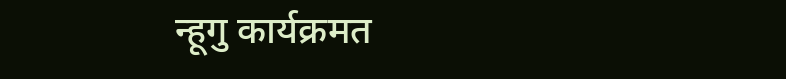न्हूगु कार्यक्रमत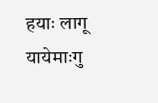हयाः लागू यायेमाःगु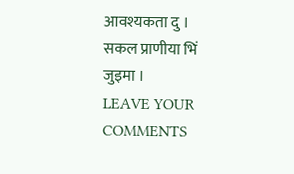आवश्यकता दु ।
सकल प्राणीया भिं जुइमा ।
LEAVE YOUR COMMENTS